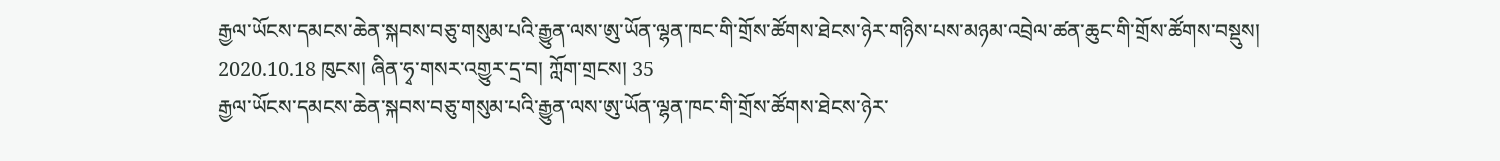རྒྱལ་ཡོངས་དམངས་ཆེན་སྐབས་བཅུ་གསུམ་པའི་རྒྱུན་ལས་ཨུ་ཡོན་ལྷན་ཁང་གི་གྲོས་ཚོགས་ཐེངས་ཉེར་གཉིས་པས་མཉམ་འབྲེལ་ཚན་ཆུང་གི་གྲོས་ཚོགས་བསྡུས།
2020.10.18 ཁུངས། ཞིན་ཧྭ་གསར་འགྱུར་དྲ་བ། ཀློག་གྲངས། 35
རྒྱལ་ཡོངས་དམངས་ཆེན་སྐབས་བཅུ་གསུམ་པའི་རྒྱུན་ལས་ཨུ་ཡོན་ལྷན་ཁང་གི་གྲོས་ཚོགས་ཐེངས་ཉེར་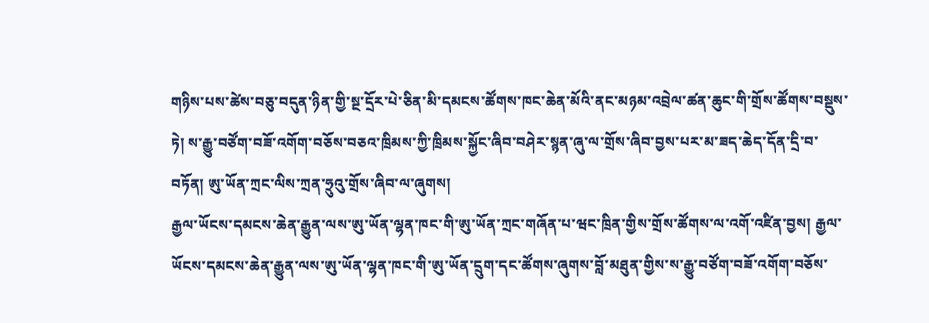གཉིས་པས་ཚེས་བཅུ་བདུན་ཉིན་གྱི་སྔ་དྲོར་པེ་ཅིན་མི་དམངས་ཚོགས་ཁང་ཆེན་མོའི་ནང་མཉམ་འབྲེལ་ཚན་ཆུང་གི་གྲོས་ཚོགས་བསྡུས་ཏེ། ས་རྒྱུ་བཙོག་བཟོ་འགོག་བཅོས་བཅའ་ཁྲིམས་ཀྱི་ཁྲིམས་སྐྱོང་ཞིབ་བཤེར་སྙན་ཞུ་ལ་གྲོས་ཞིབ་བྱས་པར་མ་ཟད་ཆེད་དོན་དྲི་བ་བཏོན། ཨུ་ཡོན་ཀྲང་ལིས་ཀྲན་ཧྲུའུ་གྲོས་ཞིབ་ལ་ཞུགས།
རྒྱལ་ཡོངས་དམངས་ཆེན་རྒྱུན་ལས་ཨུ་ཡོན་ལྷན་ཁང་གི་ཨུ་ཡོན་ཀྲང་གཞོན་པ་ཝང་ཁྲིན་གྱིས་གྲོས་ཚོགས་ལ་འགོ་འཛིན་བྱས། རྒྱལ་ཡོངས་དམངས་ཆེན་རྒྱུན་ལས་ཨུ་ཡོན་ལྷན་ཁང་གི་ཨུ་ཡོན་དྲུག་དང་ཚོགས་ཞུགས་བློ་མཐུན་གྱིས་ས་རྒྱུ་བཙོག་བཟོ་འགོག་བཅོས་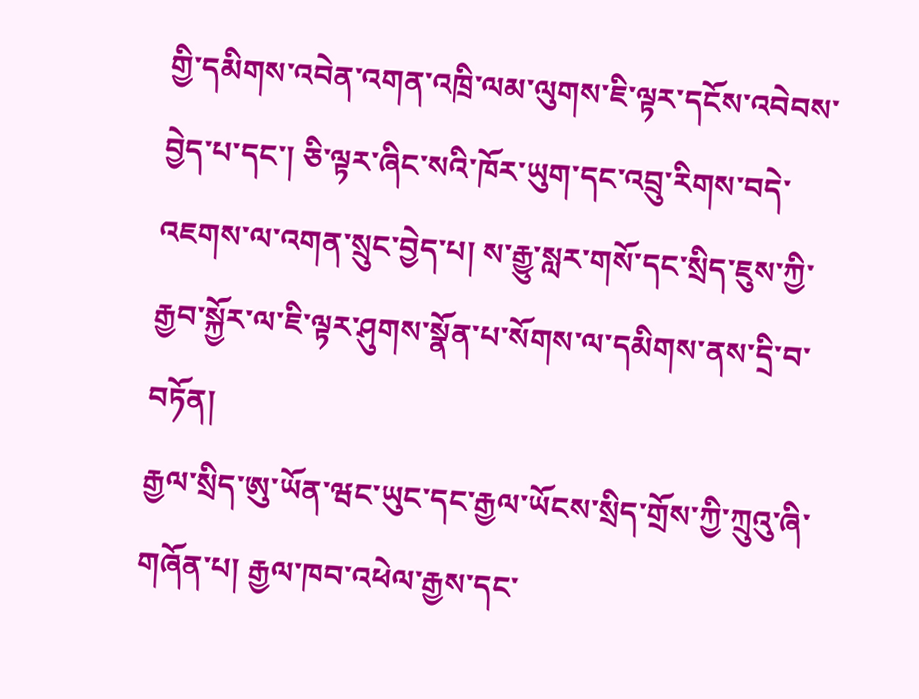གྱི་དམིགས་འབེན་འགན་འཁྲི་ལམ་ལུགས་ཇི་ལྟར་དངོས་འབེབས་བྱེད་པ་དང་། ཅི་ལྟར་ཞིང་སའི་ཁོར་ཡུག་དང་འབྲུ་རིགས་བདེ་འཇགས་ལ་འགན་སྲུང་བྱེད་པ། ས་རྒྱུ་སླར་གསོ་དང་སྲིད་ཇུས་ཀྱི་རྒྱབ་སྐྱོར་ལ་ཇི་ལྟར་ཤུགས་སྣོན་པ་སོགས་ལ་དམིགས་ནས་དྲི་བ་བཏོན།
རྒྱལ་སྲིད་ཨུ་ཡོན་ཝང་ཡུང་དང་རྒྱལ་ཡོངས་སྲིད་གྲོས་ཀྱི་ཀྲུའུ་ཞི་གཞོན་པ། རྒྱལ་ཁབ་འཕེལ་རྒྱས་དང་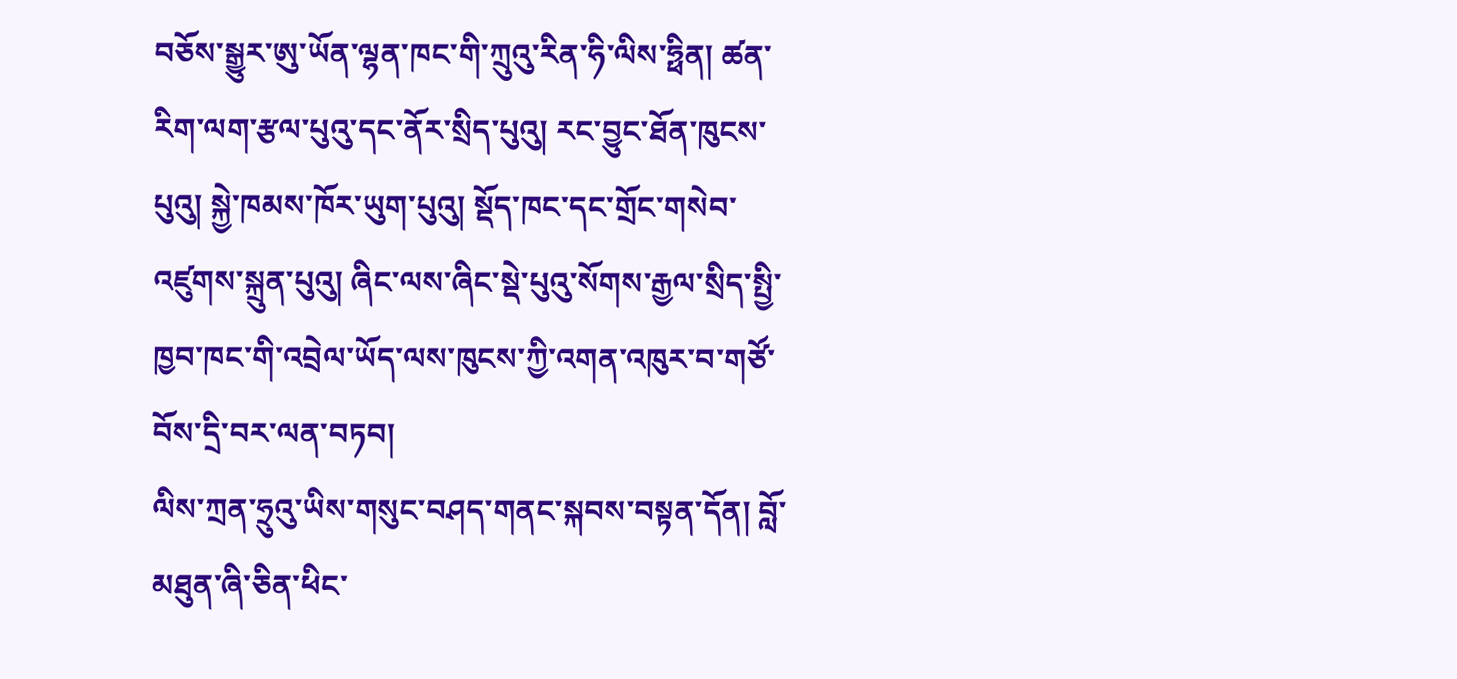བཅོས་སྒྱུར་ཨུ་ཡོན་ལྷན་ཁང་གི་ཀྲུའུ་རིན་ཧི་ལིས་ཧྥིན། ཚན་རིག་ལག་རྩལ་པུའུ་དང་ནོར་སྲིད་པུའུ། རང་བྱུང་ཐོན་ཁུངས་པུའུ། སྐྱེ་ཁམས་ཁོར་ཡུག་པུའུ། སྡོད་ཁང་དང་གྲོང་གསེབ་འཛུགས་སྐྲུན་པུའུ། ཞིང་ལས་ཞིང་སྡེ་པུའུ་སོགས་རྒྱལ་སྲིད་སྤྱི་ཁྱབ་ཁང་གི་འབྲེལ་ཡོད་ལས་ཁུངས་ཀྱི་འགན་འཁུར་བ་གཙོ་བོས་དྲི་བར་ལན་བཏབ།
ལིས་ཀྲན་ཧྲུའུ་ཡིས་གསུང་བཤད་གནང་སྐབས་བསྟན་དོན། བློ་མཐུན་ཞི་ཅིན་ཕིང་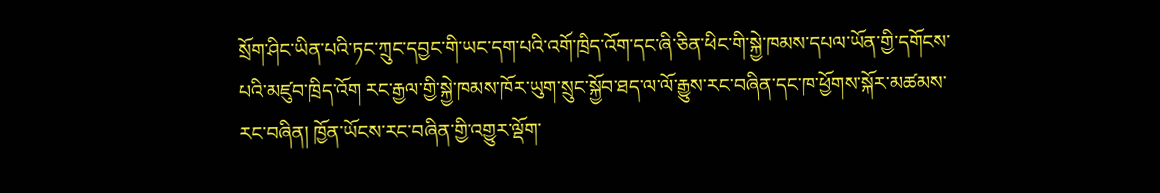སྲོག་ཤིང་ཡིན་པའི་ཏང་ཀྲུང་དབྱང་གི་ཡང་དག་པའི་འགོ་ཁྲིད་འོག་དང་ཞི་ཅིན་ཕིང་གི་སྐྱེ་ཁམས་དཔལ་ཡོན་གྱི་དགོངས་པའི་མཛུབ་ཁྲིད་འོག རང་རྒྱལ་གྱི་སྐྱེ་ཁམས་ཁོར་ཡུག་སྲུང་སྐྱོབ་ཐད་ལ་ལོ་རྒྱུས་རང་བཞིན་དང་ཁ་ཕྱོགས་སྐོར་མཚམས་རང་བཞིན། ཁྱོན་ཡོངས་རང་བཞིན་གྱི་འགྱུར་ལྡོག་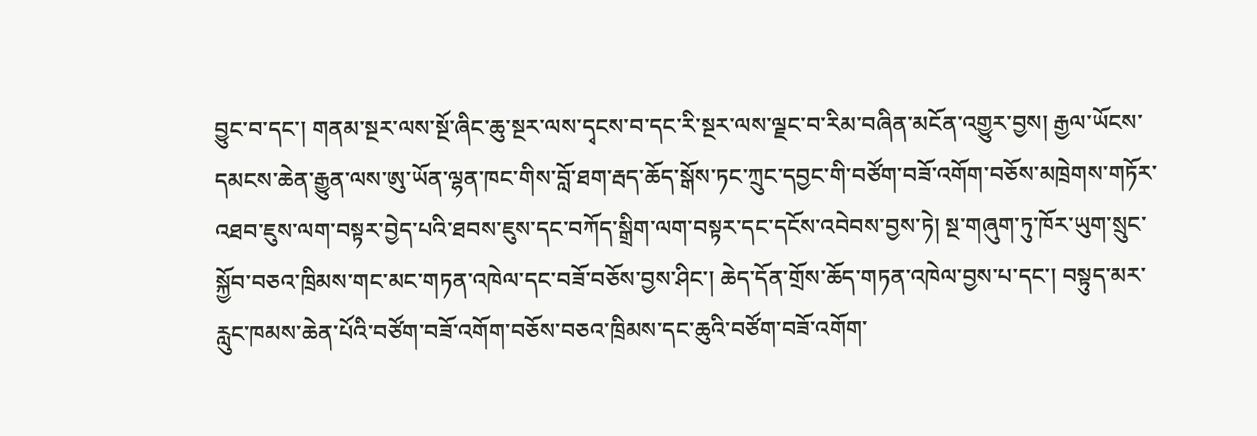བྱུང་བ་དང་། གནམ་སྔར་ལས་སྔོ་ཞིང་ཆུ་སྔར་ལས་དྭངས་བ་དང་རི་སྔར་ལས་ལྗང་བ་རིམ་བཞིན་མངོན་འགྱུར་བྱས། རྒྱལ་ཡོངས་དམངས་ཆེན་རྒྱུན་ལས་ཨུ་ཡོན་ལྷན་ཁང་གིས་བློ་ཐག་རྦད་ཆོད་སྒོས་ཏང་ཀྲུང་དབྱང་གི་བཙོག་བཟོ་འགོག་བཅོས་མཁྲེགས་གཏོར་འཐབ་ཇུས་ལག་བསྟར་བྱེད་པའི་ཐབས་ཇུས་དང་བཀོད་སྒྲིག་ལག་བསྟར་དང་དངོས་འབེབས་བྱས་ཏེ། སྔ་གཞུག་ཏུ་ཁོར་ཡུག་སྲུང་སྐྱོབ་བཅའ་ཁྲིམས་གང་མང་གཏན་འཁེལ་དང་བཟོ་བཅོས་བྱས་ཤིང་། ཆེད་དོན་གྲོས་ཆོད་གཏན་འཁེལ་བྱས་པ་དང་། བསྟུད་མར་རླུང་ཁམས་ཆེན་པོའི་བཙོག་བཟོ་འགོག་བཅོས་བཅའ་ཁྲིམས་དང་ཆུའི་བཙོག་བཟོ་འགོག་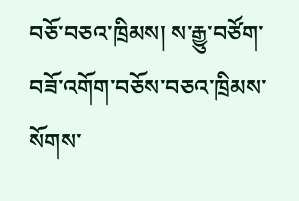བཅོ་བཅའ་ཁྲིམས། ས་རྒྱུ་བཙོག་བཟོ་འགོག་བཅོས་བཅའ་ཁྲིམས་སོགས་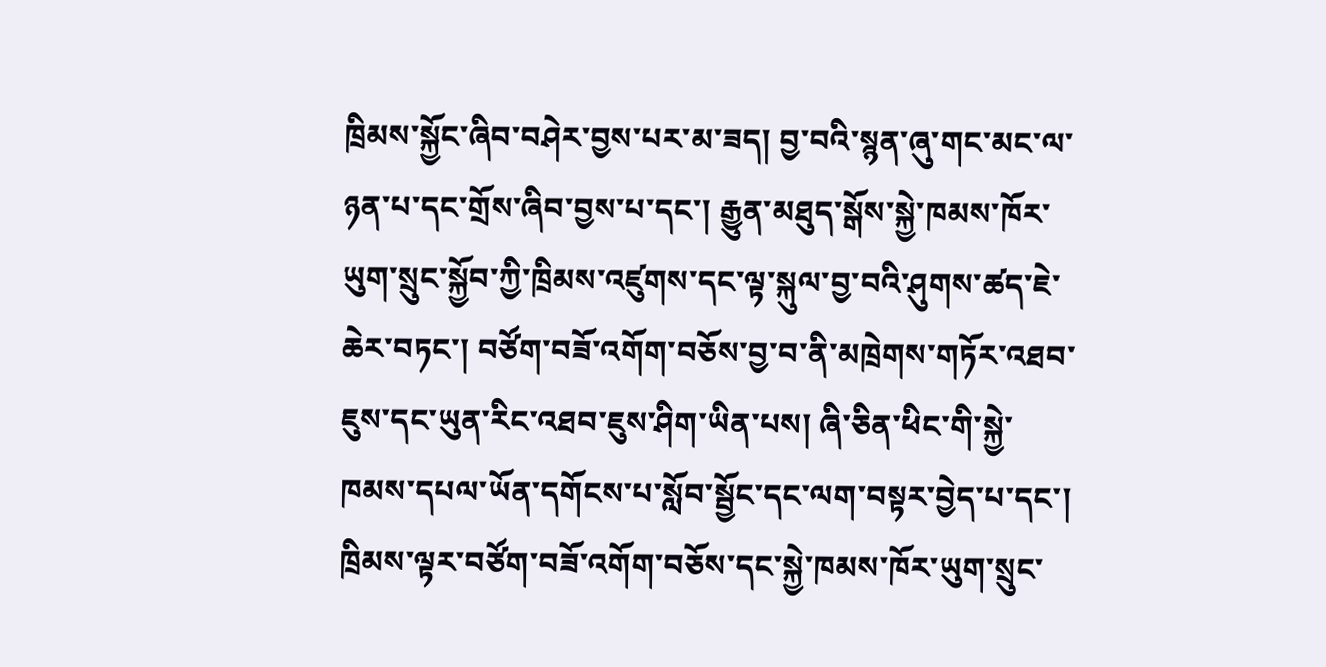ཁྲིམས་སྐྱོང་ཞིབ་བཤེར་བྱས་པར་མ་ཟད། བྱ་བའི་སྙན་ཞུ་གང་མང་ལ་ཉན་པ་དང་གྲོས་ཞིབ་བྱས་པ་དང་། རྒྱུན་མཐུད་སྒོས་སྐྱེ་ཁམས་ཁོར་ཡུག་སྲུང་སྐྱོབ་ཀྱི་ཁྲིམས་འཛུགས་དང་ལྟ་སྐུལ་བྱ་བའི་ཤུགས་ཚད་ཇེ་ཆེར་བཏང་། བཙོག་བཟོ་འགོག་བཅོས་བྱ་བ་ནི་མཁྲེགས་གཏོར་འཐབ་ཇུས་དང་ཡུན་རིང་འཐབ་ཇུས་ཤིག་ཡིན་པས། ཞི་ཅིན་ཕིང་གི་སྐྱེ་ཁམས་དཔལ་ཡོན་དགོངས་པ་སློབ་སྦྱོང་དང་ལག་བསྟར་བྱེད་པ་དང་། ཁྲིམས་ལྟར་བཙོག་བཟོ་འགོག་བཅོས་དང་སྐྱེ་ཁམས་ཁོར་ཡུག་སྲུང་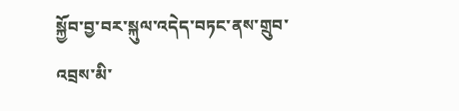སྐྱོབ་བྱ་བར་སྐུལ་འདེད་བཏང་ནས་གྲུབ་འབྲས་མི་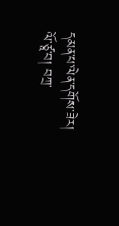དམན་པ་ལེན་དགོས་ཟེར།
ལོ་ཙཱ་བ། བཀྲ་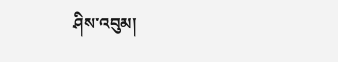ཤིས་འབུམ།